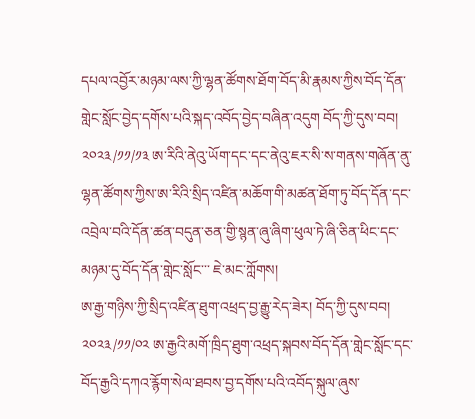དཔལ་འབྱོར་མཉམ་ལས་ཀྱི་ལྷན་ཚོགས་ཐོག་བོད་མི་རྣམས་ཀྱིས་བོད་དོན་གླེང་སློང་བྱེད་དགོས་པའི་སྐད་འབོད་བྱེད་བཞིན་འདུག བོད་ཀྱི་དུས་བབ། ༢༠༢༣/༡༡/༡༣ ཨ་རིའི་ནེའུ་ཡོག་དང་དང་ནེའུ་ཇར་སི་ས་གནས་གཞོན་ནུ་ལྷན་ཚོགས་ཀྱིས་ཨ་རིའི་སྲིད་འཛིན་མཆོག་གི་མཚན་ཐོག་ཏུ་བོད་དོན་དང་འབྲེལ་བའི་དོན་ཚན་བདུན་ཅན་གྱི་སྙན་ཞུ་ཞིག་ཕུལ་ཏེ་ཞི་ཅིན་ཕིང་དང་མཉམ་དུ་བོད་དོན་གླེང་སློང་་་ ཇེ་མང་ཀློགས།
ཨ་རྒྱ་གཉིས་ཀྱི་སྲིད་འཛིན་ཐུག་འཕྲད་བྱ་རྒྱུ་རེད་ཟེར། བོད་ཀྱི་དུས་བབ། ༢༠༢༣/༡༡/༠༢ ཨ་རྒྱའི་མགོ་ཁྲིད་ཐུག་འཕྲད་སྐབས་བོད་དོན་གླེང་སློང་དང་བོད་རྒྱའི་དཀའ་རྙོག་སེལ་ཐབས་བྱ་དགོས་པའི་འབོད་སྐུལ་ཞུས་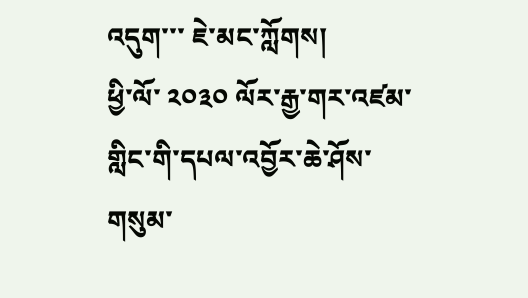འདུག་་་ ཇེ་མང་ཀློགས།
ཕྱི་ལོ་ ༢༠༣༠ ལོར་རྒྱ་གར་འཛམ་གླིང་གི་དཔལ་འབྱོར་ཆེ་ཤོས་གསུམ་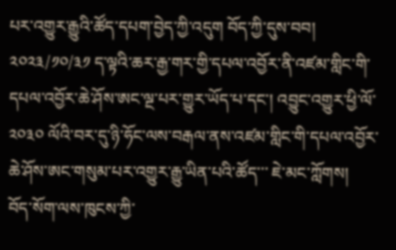པར་འགྱུར་རྒྱུའི་ཚོད་དཔག་བྱེད་ཀྱི་འདུག བོད་ཀྱི་དུས་བབ། ༢༠༢༣/༡༠/༣༡ ད་ལྟའི་ཆར་རྒྱ་གར་གྱི་དཔལ་འབྱོར་ནི་འཛམ་གླིང་གི་དཔལ་འབྱོར་ཆེ་ཤོས་ཨང་ལྔ་པར་གྱུར་ཡོད་པ་དང་། འབྱུང་འགྱུར་ཕྱི་ལོ་ ༢༠༣༠ ལོའི་བར་དུ་ཉི་ཧོང་ལས་བརྒལ་ནས་འཛམ་གླིང་གི་དཔལ་འབྱོར་ཆེ་ཤོས་ཨང་གསུམ་པར་འགྱུར་རྒྱུ་ཡིན་པའི་ཚོད་་་ ཇེ་མང་ཀློགས།
བོད་སོག་ལས་ཁུངས་ཀྱི་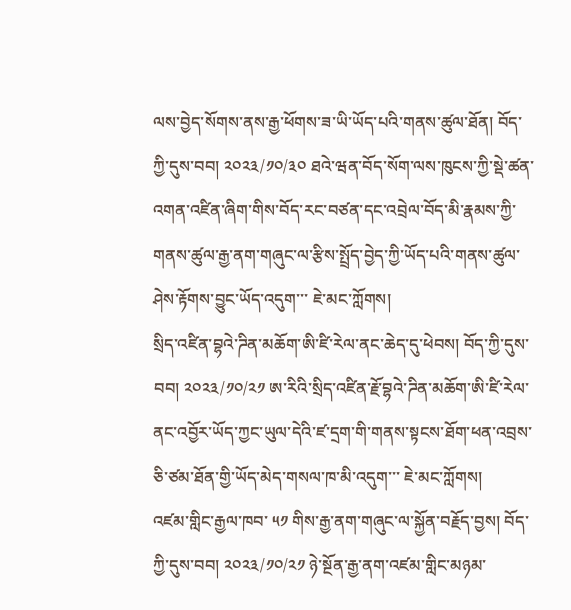ལས་བྱེད་སོགས་ནས་རྒྱ་ཕོགས་ཟ་ཡི་ཡོད་པའི་གནས་ཚུལ་ཐོན། བོད་ཀྱི་དུས་བབ། ༢༠༢༣/༡༠/༣༠ ཐའེ་ཝན་བོད་སོག་ལས་ཁུངས་ཀྱི་སྡེ་ཚན་འགན་འཛིན་ཞིག་གིས་བོད་རང་བཙན་དང་འབྲེལ་བོད་མི་རྣམས་ཀྱི་གནས་ཚུལ་རྒྱ་ནག་གཞུང་ལ་རྩིས་སྤྲོད་བྱེད་ཀྱི་ཡོད་པའི་གནས་ཚུལ་ཤེས་རྟོགས་བྱུང་ཡོད་འདུག་་་ ཇེ་མང་ཀློགས།
སྲིད་འཛིན་བྷའེ་ཌིན་མཆོག་ཨི་ཛི་རེལ་ནང་ཆེད་དུ་ཕེབས། བོད་ཀྱི་དུས་བབ། ༢༠༢༣/༡༠/༢༡ ཨ་རིའི་སྲིད་འཛིན་རྗོ་བྷའེ་ཌིན་མཆོག་ཨི་ཛི་རེལ་ནང་འབྱོར་ཡོད་ཀྱང་ཡུལ་དེའི་ཛ་དྲག་གི་གནས་སྟངས་ཐོག་ཕན་འབྲས་ཅི་ཙམ་ཐོན་གྱི་ཡོད་མེད་གསལ་ཁ་མི་འདུག་་་ ཇེ་མང་ཀློགས།
འཛམ་གླིང་རྒྱལ་ཁབ་ ༥༡ གིས་རྒྱ་ནག་གཞུང་ལ་སྐྱོན་བརྗོད་བྱས། བོད་ཀྱི་དུས་བབ། ༢༠༢༣/༡༠/༢༡ ཉེ་སྔོན་རྒྱ་ནག་འཛམ་གླིང་མཉམ་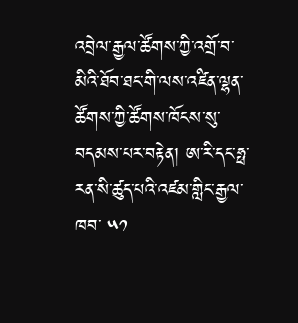འབྲེལ་རྒྱལ་ཚོགས་ཀྱི་འགྲོ་བ་མིའི་ཐོབ་ཐང་གི་ལས་འཛིན་ལྷན་ཚོགས་ཀྱི་ཚོགས་ཁོངས་སུ་བདམས་པར་བརྟེན། ཨ་རི་དང་ཧྥ་རན་སི་ཚུད་པའི་འཛམ་གླིང་རྒྱལ་ཁབ་ ༥༡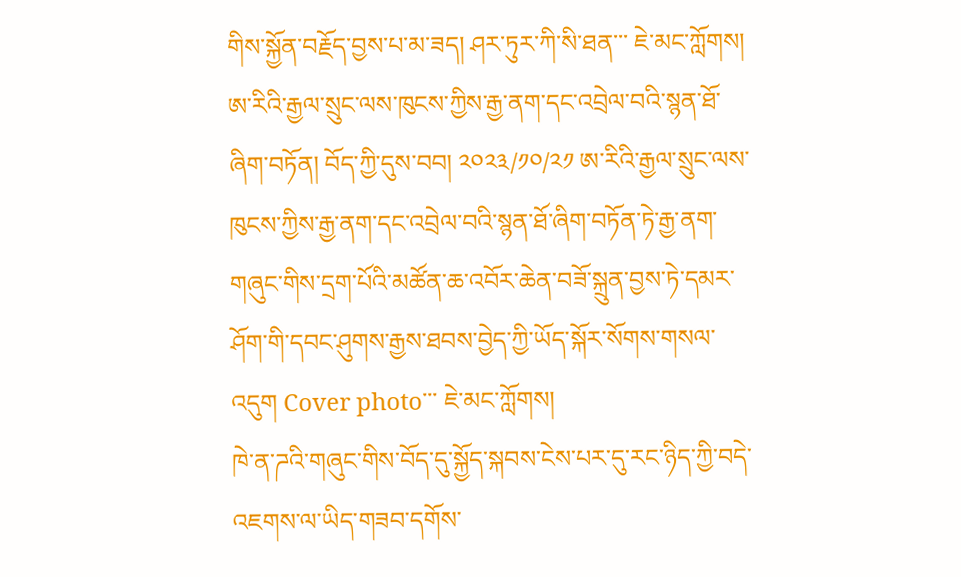གིས་སྐྱོན་བརྗོད་བྱས་པ་མ་ཟད། ཤར་ཏུར་ཀི་སི་ཐན་་་ ཇེ་མང་ཀློགས།
ཨ་རིའི་རྒྱལ་སྲུང་ལས་ཁུངས་ཀྱིས་རྒྱ་ནག་དང་འབྲེལ་བའི་སྙན་ཐོ་ཞིག་བཏོན། བོད་ཀྱི་དུས་བབ། ༢༠༢༣/༡༠/༢༡ ཨ་རིའི་རྒྱལ་སྲུང་ལས་ཁུངས་ཀྱིས་རྒྱ་ནག་དང་འབྲེལ་བའི་སྙན་ཐོ་ཞིག་བཏོན་ཏེ་རྒྱ་ནག་གཞུང་གིས་དྲག་པོའི་མཚོན་ཆ་འབོར་ཆེན་བཟོ་སྐྲུན་བྱས་ཏེ་དམར་ཤོག་གི་དབང་ཤུགས་རྒྱས་ཐབས་བྱེད་ཀྱི་ཡོད་སྐོར་སོགས་གསལ་འདུག Cover photo་་་ ཇེ་མང་ཀློགས།
ཁེ་ན་ཌའི་གཞུང་གིས་བོད་དུ་སྐྱོད་སྐབས་ངེས་པར་དུ་རང་ཉིད་ཀྱི་བདེ་འཇགས་ལ་ཡིད་གཟབ་དགོས་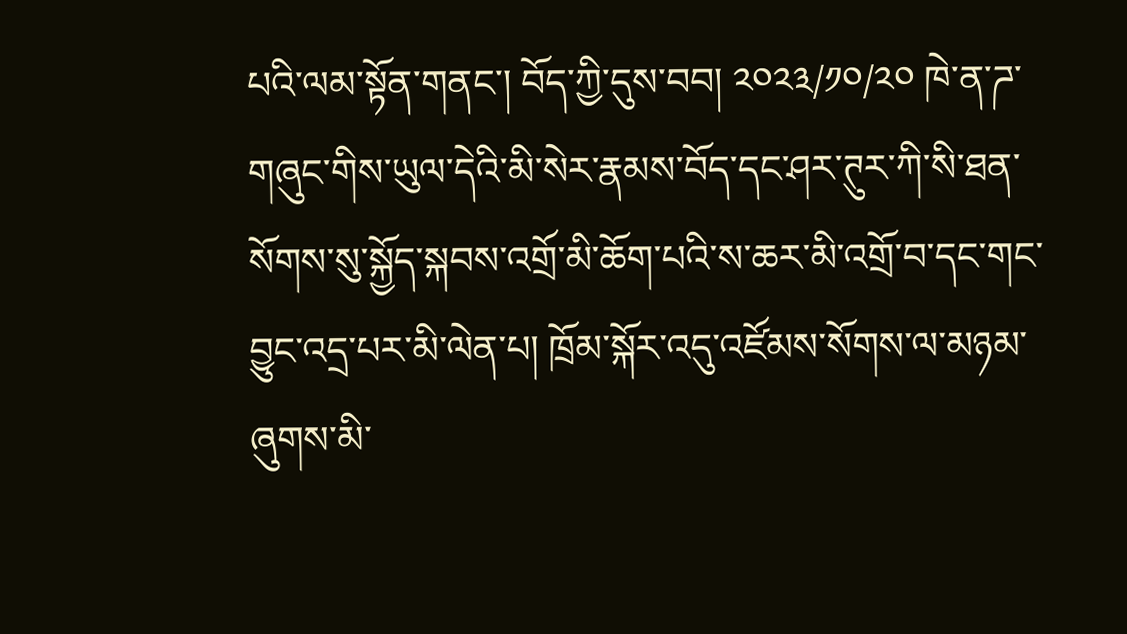པའི་ལམ་སྟོན་གནང་། བོད་ཀྱི་དུས་བབ། ༢༠༢༣/༡༠/༢༠ ཁེ་ན་ཌ་གཞུང་གིས་ཡུལ་དེའི་མི་སེར་རྣམས་བོད་དང་ཤར་ཊུར་ཀི་སི་ཐན་སོགས་སུ་སྐྱོད་སྐབས་འགྲོ་མི་ཆོག་པའི་ས་ཆར་མི་འགྲོ་བ་དང་གང་བྱུང་འདྲ་པར་མི་ལེན་པ། ཁྲོམ་སྐོར་འདུ་འཛོམས་སོགས་ལ་མཉམ་ཞུགས་མི་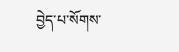བྱེད་པ་སོགས་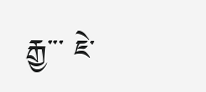རྒྱ་་་ ཇེ་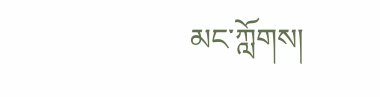མང་ཀློགས།